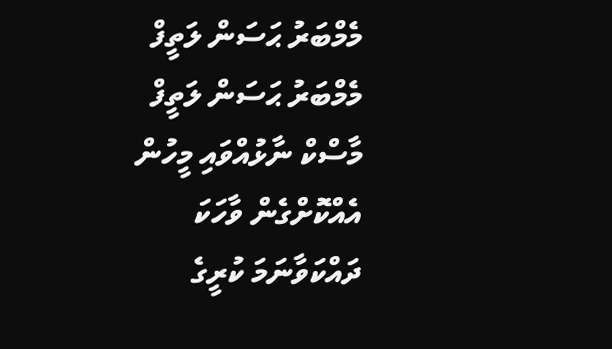މެމްބަރު ޙަސަން ލަތީފް
މެމްބަރު ޙަސަން ލަތީފް
މާސްކް ނާޅުއްވައި މީހުން އެއްކޮށްގެން ވާހަކަ ދައްކަވާނަމަ ކުރީގެ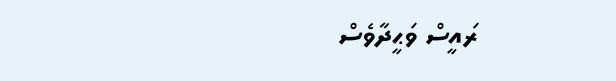ރައީސް ވަޙީދާވެސް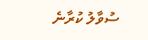ސުވާލު ކުރާނެ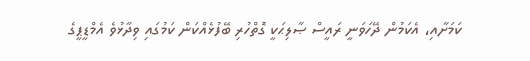ކަމަށާއި، އެކަމުން ދޭހަވަނީ ރައީސް ޞާލިޙަކީ ގޮތްހުރި ބޭފުޅެއްކަން ކަމުގައި ވިދާޅުވެ އެމްޑީޕީގެ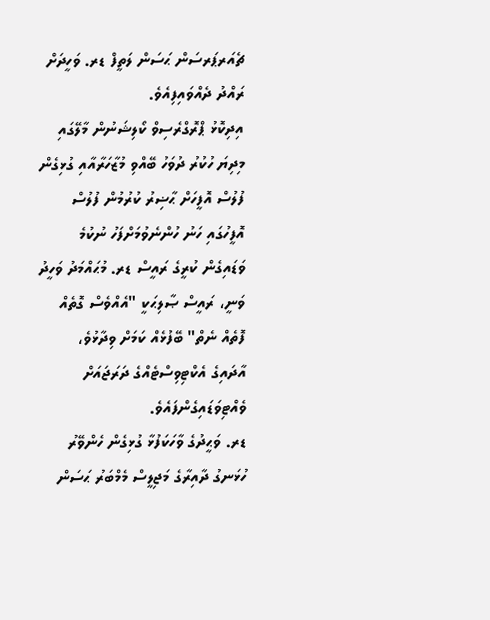ޗެއަރޕަރސަން ޙަސަން ލަތީފް ޑރ. ވަހީދަށް ރައްދު ދެއްވައިފިއެވެ.
އިދިކޮޅު ޕްރޮގްރެސިވް ކޯލިޝަނުން މާލޭގައި މިދިޔަ ހުކުރު ދުވަހު ބޭއްވި މުޒާހަރާއާއި ގުޅިގެން ފުލުސް އޮފީހަށް ޙާޟިރު ކުރުމުން ފުލުސް އޮފީހުގައި ހަނު ހުންނެވުމަށްފަހު ނުކުމެ ވަޑައިގެން ކުރީގެ ރައީސް ޑރ. މުޙައްމަދު ވަހީދު ވަނީ، ރައީސް ޞާލިޙަކީ "އެއްވެސް ގޮތެއް ފޮތެއް ނެތް" ބޭފުޅެއް ކަމަށް ވިދާޅުވެ، އާދައިގެ އެކްޓިވިސްޓެއްގެ ދަރަޖައަށް ވެއްޓިވަޑައިގެންފައެވެ.
ޑރ. ވަޙީދުގެ ވާހަކަފުޅާ ގުޅިގެން ހެންވޭރު ހުޅަނގު ދާއިރާގެ މަޖިލީސް މެމްބަރު ޙަސަން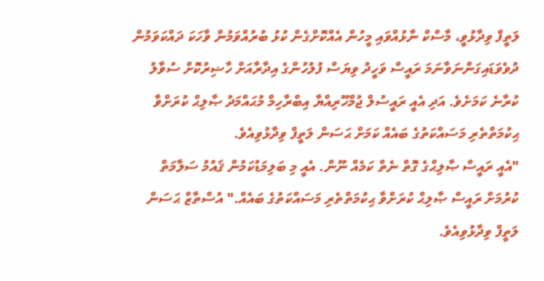ލަތީފް ވިދާޅުވީ، މާސްކް ނާޅުއްވައި މީހުން އެއްކޮށްގެން ކުޅު ބުރުއްވަމުން ވާހަކަ ދައްކަވަމުން ދުވެވަޑައިގަންނަވާނަމަ ރައީސް ވަހީދު ވިޔަސް ފުލުހުންގެ އިދާރާއަށް ހާޟިރުކޮށް ސުވާލު ކުރާނެ ކަމަށެވެ. އަދި އެއީ ރައީސުލް ޖުމްހޫރިއްޔާ އިބްރާހިމް މުޙައްމަދު ޞާލިޙް ކުރަށްވާ ޙިކުމަތްތެރި މަސައްކަތުގެ ބައެއް ކަމަށް ޙަސަން ލަތީފް ވިދާޅުވިއެވެ.
"އެއީ ރައީސް ޞާލިޙްގެ ގޮތް ނެތް ކަމެއް ނޫން. އެއީ މި ބަލިމަޑުކަމުން ޤައުމު ސަލާމަތް ކުރުމަށް ރައީސް ޞާލިޙް ކުރަށްވާ ޙިކުމަތްތެރި މަސައްކަތުގެ ބައެއް." އުސްތާޒް ޙަސަން ލަތީފް ވިދާޅުވިއެވެ.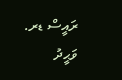ރައީސް ޑރ. ވަޙީދު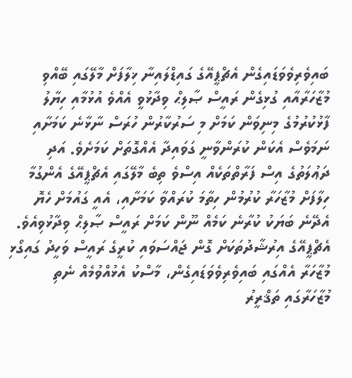ބައިވެރިވެވަޑައިގެން އެޗްޕީއޭގެ ގައިޑްލައިނާ ޚިލާފަށް މާލޭގައި ބޭއްވި މުޒާހަރާއާއި ގުޅިގެން ރައީސް ޞާލިޙް ވިދާޅުވީ އެއްވެ އުޅުމާއި ހިޔާލު ފާޅުކުރުމުގެ މިނިވަން ކަމަށް މި ސަރުކާރުން ހުރަސް ނާޅާނެ ކަމަށާއި ނަމަވެސް އެކަން ކުރަންވާނީ ގަވައިދާ އެއްގޮތަށް ކަމަށެވެ. އަދި ދަޢުލަތުގެ އިސް ފަރާތްތަކެއް އިސްވެ ތިބެ މާލޭގައި އެޗްޕީއޭގެ އެންގުމާ ހިލާފަށް މުޒާހަރާ ކުރުމުން ހިތާމަ ކުރައްވާ ކަމަށާއި، އެއީ ގައުމަށް ހެޔޮ އެދޭނެ ބަޔަކު ކުރާނެ ކަމެއް ނޫން ކަމަށް ރައީސް ޞާލިޙް ވިދާޅުވިއެވެ.
އެޗްޕީއޭގެ އިރުޝާދުތަކަށް ގޮން ޖައްސަވައި ކުރީގެ ރައީސް ވަހީދު ގައިގޯޅި މުޒާހަރާ އެއްގައި ބައިވެރިވެވަޑައިގެން، މާސްކު އެޅުއްވުމެއް ނެތި މުޒާހަރާގައި ތަޤްރީރު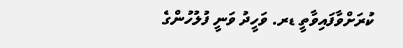ކުރަށްވާފައިވާތީ ޑރ. ވަހީދު ވަނީ ފުލުހުންގެ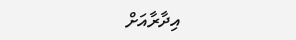އިދާރާއަށް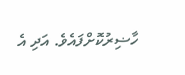ހާޟިރުކޮށްފައެވެ. އަދި އެ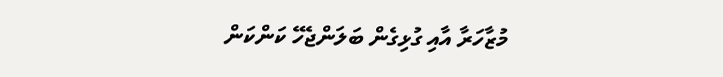މުޒާހަރާ އާއި ގުޅިގެން ބަލަންޖެހޭ ކަންކަން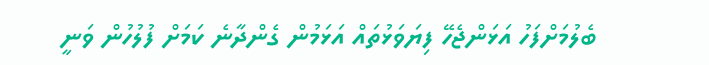ބެލުމަށްފަހު އަޅަންޖެހޭ ފިޔަވަޅުތައް އަޅަމުން ގެންދާނެ ކަމަށް ފުލުހުން ވަނީ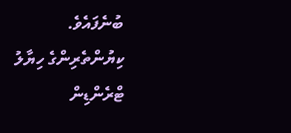ބުނެފައެވެ.
ކިޔުންތެރިންގެ ހިޔާލު
ޓްރެންޑިން